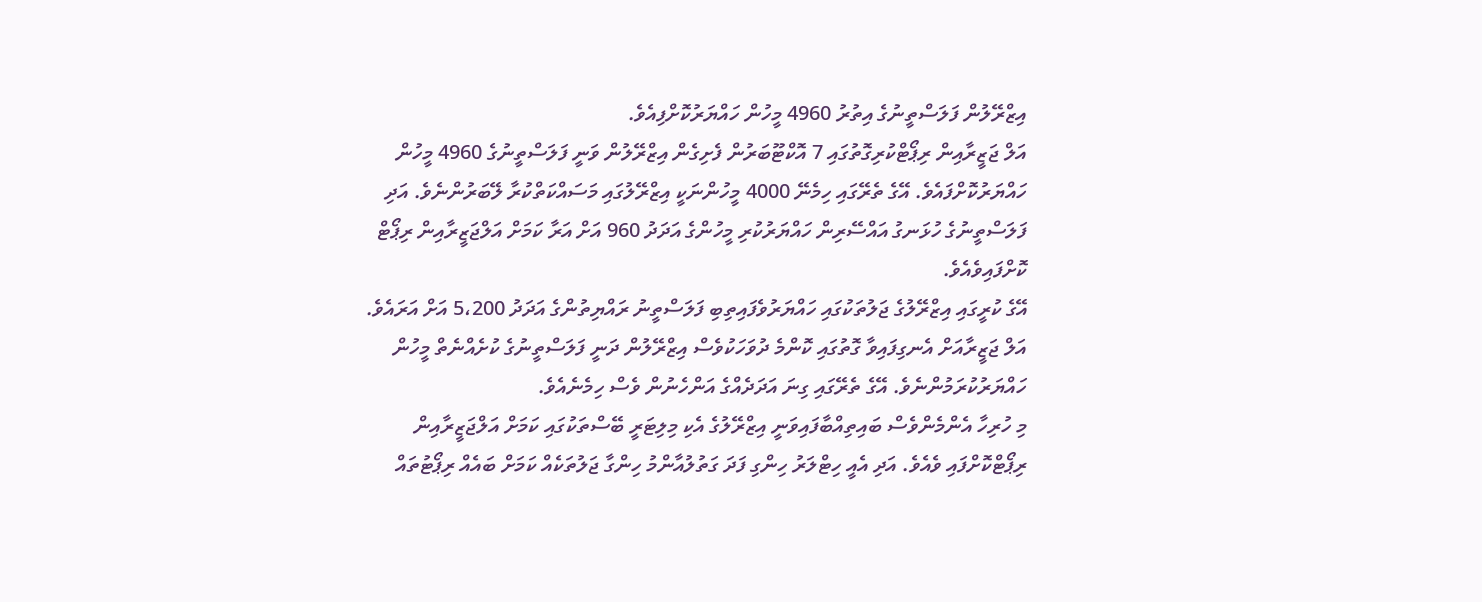އިޒްރޭލުން ފަލަސްތީނުގެ އިތުރު 4960 މީހުން ހައްޔަރުކޮށްފިއެވެ.
އަލް ޖަޒީރާއިން ރިޕޯޓްކުރިގޮތުގައި 7 އޮކްޓޫބަރުން ފެށިގެން އިޒްރޭލުން ވަނީ ފަލަސްތީނުގެ 4960 މީހުން ހައްޔަރުކޮށްފައެވެ. އޭގެ ތެރޭގައި ހިމެނޭ 4000 މީހުންނަކީ އިޒްރޭލުގައި މަސައްކަތްކުރާ ލޭބަރުންނެވެ. އަދި ފަލަސްތީނުގެ ހުޅަނގު އައްސޭރިން ހައްޔަރުކުރި މީހުންގެ އަދަދު 960 އަށް އަރާ ކަމަށް އަލްޖަޒީރާއިން ރިޕޯޓް ކޮށްފައިވެއެވެ.
އޭގެ ކުރީގައި އިޒްރޭލުގެ ޖަލުތަކުގައި ހައްޔަރުވެފައިތިބި ފަލަސްތީނު ރައްޔިތުންގެ އަދަދު 5،200 އަށް އަރައެވެ. އަލް ޖަޒީރާއަށް އެނގިފައިވާ ގޮތުގައި ކޮންމެ ދުވަހަކުވެސް އިޒްރޭލުން ދަނީ ފަލަސްތީނުގެ ކުށެއްނެތް މީހުން ހައްޔަރުކުރަމުންނެވެ. އޭގެ ތެރޭގައި ގިނަ އަދަދެއްގެ އަންހެނުން ވެސް ހިމެނެއެވެ.
މި ހުރިހާ އެންމެންވެސް ބައިތިއްބާފައިވަނީ އިޒްރޭލުގެ އެކި މިލިޓަރީ ބޭސްތަކުގައި ކަމަށް އަލްޖަޒީރާއިން ރިޕޯޓްކޮށްފައި ވެއެވެ. އަދި އެއީ ހިޓްލަރު ހިންގި ފަދަ ގަތުލުއާންމު ހިންގާ ޖަލުތަކެއް ކަމަށް ބައެއް ރިޕޯޓުތައް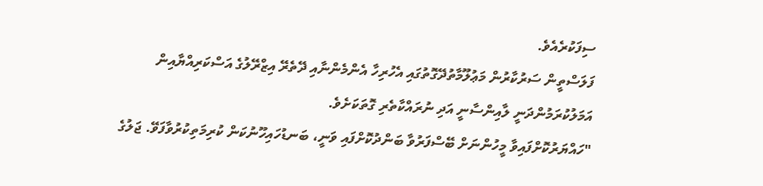ސިފަކުރެއެވެ.
ފަލަސްތީން ސަރުކާރުން މަޢުލޫމާތުދޭގޮތުގައި އެހުރިހާ އެންމެންނާއި ދޭތެރޭ އިޒްރޭލުގެ އަސްކަރިއްޔާއިން އަމަލުކުރަމުންދަނީ ލާއިންސާނީ އަދި ނުރައްކާތެރި ގޮތަކަށެވެ.
"ހައްޔަރުކޮށްފައިވާ މީހުންނަށް ބޭސްފަރުވާ ބަންދުކޮށްފައި ވަނީ، ބަނޑުހައިހޫނުކަން ކުރިމަތިކުރުވާފަވޭ. ޖަލުގެ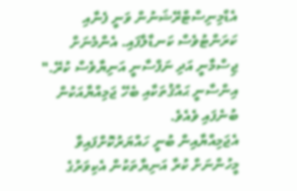އެޑްމިނިސްޓްރޭޝަނުން ވަނީ ފެނާއި ކަރަންޓުވެސް ކަނޑާލާފައި. އެންމެނަށް ޖިސްމާނީ އަދި ނަފްސާނީ އަނިޔާވެސް ކުރޭ." އިންސާނީ ޙައްޤުތަކާއި ބެހޭ ޖަމިއްޔާއަކުން ބުނެފައި ވެއެވެ.
އެޖަމިއްޔާއިން ބުނީ ހައްޔަރުކޮށްފައިވާ މީހުންނަށް ކުރާ އަނިޔާތަކުން އެކިވަރުގެ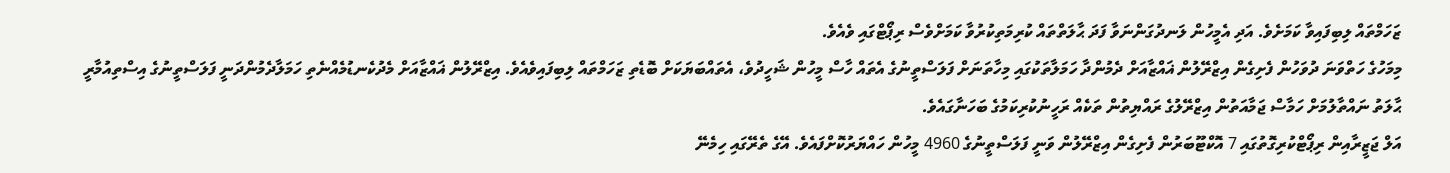ޒަހަމްތައް ލިބިފައިވާ ކަމަށެވެ. އަދި އެމީހުން ލަނދުގަންނަވާ ފަދަ ޙާލަތްތައް ކުރިމަތިކުރުވާ ކަމަށްވެސް ރިޕޯޓްގައި ވެއެވެ.
މިމަހުގެ ހަތްވަނަ ދުވަހުން ފެށިގެން އިޒްރޭލުން ޣައްޒާއަށް ދެމުންދާ ހަމަލާތަކުގައި މިހާތަނަށް ފަލަސްތީނުގެ އެތައް ހާސް މީހުން ޝަހީދުވެ، އެތައްބަޔަކަށް ބޮޑެތި ޒަހަމްތައް ލިބިފައިވެއެވެ. އިޒްރޭލުން ޣައްޒާއަށް މެދުކެނޑުމެއްނެތި ހަމަލާދެމުންދަނީ ފަލަސްތީނުގެ އިސްތިއުމާރީ ޙާލަތު ނައްތާލުމަށް ހަމާސް ޖަމާއަތުން އިޒްރޭލުގެ ރައްޔިތުން ތަކެއް ރަހީނުކުރިކަމުގެ ބަހަނާގައެވެ.
އަލް ޖަޒީރާއިން ރިޕޯޓްކުރިގޮތުގައި 7 އޮކްޓޫބަރުން ފެށިގެން އިޒްރޭލުން ވަނީ ފަލަސްތީނުގެ 4960 މީހުން ހައްޔަރުކޮށްފައެވެ. އޭގެ ތެރޭގައި ހިމެނޭ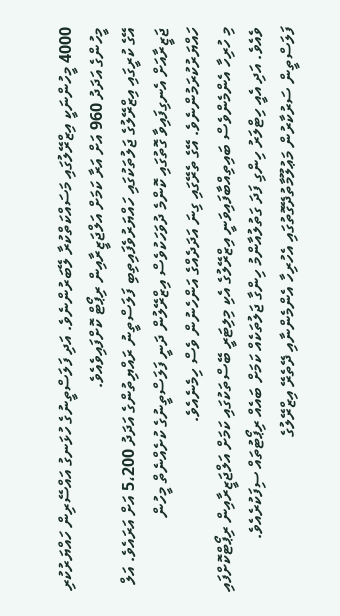4000 މީހުންނަކީ އިޒްރޭލުގައި މަސައްކަތްކުރާ ލޭބަރުންނެވެ. އަދި ފަލަސްތީނުގެ ހުޅަނގު އައްސޭރިން ހައްޔަރުކުރި މީހުންގެ އަދަދު 960 އަށް އަރާ ކަމަށް އަލްޖަޒީރާއިން ރިޕޯޓް ކޮށްފައިވެއެވެ.
އޭގެ ކުރީގައި އިޒްރޭލުގެ ޖަލުތަކުގައި ހައްޔަރުވެފައިތިބި ފަލަސްތީނު ރައްޔިތުންގެ އަދަދު 5،200 އަށް އަރައެވެ. އަލް ޖަޒީރާއަށް އެނގިފައިވާ ގޮތުގައި ކޮންމެ ދުވަހަކުވެސް އިޒްރޭލުން ދަނީ ފަލަސްތީނުގެ ކުށެއްނެތް މީހުން ހައްޔަރުކުރަމުންނެވެ. އޭގެ ތެރޭގައި ގިނަ އަދަދެއްގެ އަންހެނުން ވެސް ހިމެނެއެވެ.
މި ހުރިހާ އެންމެންވެސް ބައިތިއްބާފައިވަނީ އިޒްރޭލުގެ އެކި މިލިޓަރީ ބޭސްތަކުގައި ކަމަށް އަލްޖަޒީރާއިން ރިޕޯޓްކޮށްފައި ވެއެވެ. އަދި އެއީ ހިޓްލަރު ހިންގި ފަދަ ގަތުލުއާންމު ހިންގާ ޖަލުތަކެއް ކަމަށް ބައެއް ރިޕޯޓުތައް ސިފަކުރެއެވެ.
ފަލަސްތީން ސަރުކާރުން މަޢުލޫމާތުދޭގޮތުގައި އެހުރިހާ އެންމެންނާއި ދޭތެރޭ އިޒްރޭލުގެ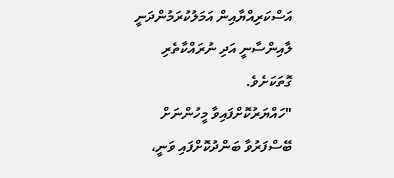އަސްކަރިއްޔާއިން އަމަލުކުރަމުންދަނީ ލާއިންސާނީ އަދި ނުރައްކާތެރި ގޮތަކަށެވެ.
"ހައްޔަރުކޮށްފައިވާ މީހުންނަށް ބޭސްފަރުވާ ބަންދުކޮށްފައި ވަނީ،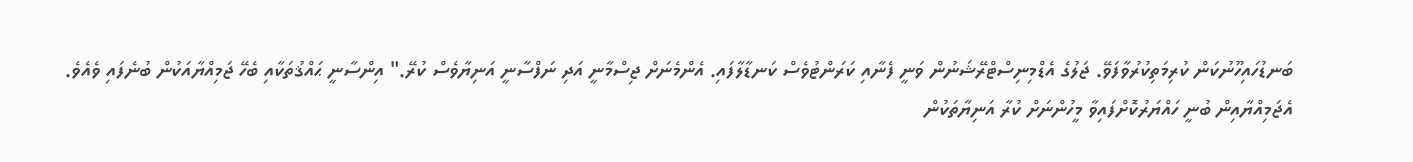ބަނޑުހައިހޫނުކަން ކުރިމަތިކުރުވާފަވޭ. ޖަލުގެ އެޑްމިނިސްޓްރޭޝަނުން ވަނީ ފެނާއި ކަރަންޓުވެސް ކަނޑާލާފައި. އެންމެނަށް ޖިސްމާނީ އަދި ނަފްސާނީ އަނިޔާވެސް ކުރޭ." އިންސާނީ ޙައްޤުތަކާއި ބެހޭ ޖަމިއްޔާއަކުން ބުނެފައި ވެއެވެ.
އެޖަމިއްޔާއިން ބުނީ ހައްޔަރުކޮށްފައިވާ މީހުންނަށް ކުރާ އަނިޔާތަކުން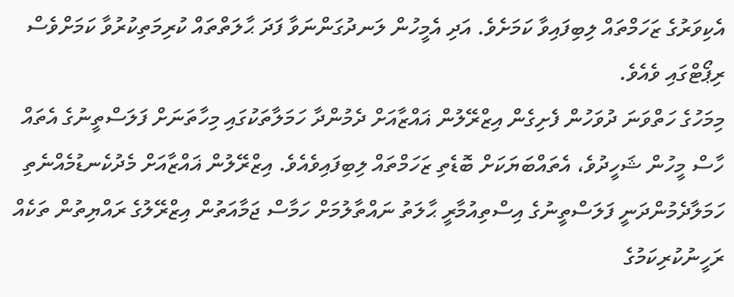އެކިވަރުގެ ޒަހަމްތައް ލިބިފައިވާ ކަމަށެވެ. އަދި އެމީހުން ލަނދުގަންނަވާ ފަދަ ޙާލަތްތައް ކުރިމަތިކުރުވާ ކަމަށްވެސް ރިޕޯޓްގައި ވެއެވެ.
މިމަހުގެ ހަތްވަނަ ދުވަހުން ފެށިގެން އިޒްރޭލުން ޣައްޒާއަށް ދެމުންދާ ހަމަލާތަކުގައި މިހާތަނަށް ފަލަސްތީނުގެ އެތައް ހާސް މީހުން ޝަހީދުވެ، އެތައްބަޔަކަށް ބޮޑެތި ޒަހަމްތައް ލިބިފައިވެއެވެ. އިޒްރޭލުން ޣައްޒާއަށް މެދުކެނޑުމެއްނެތި ހަމަލާދެމުންދަނީ ފަލަސްތީނުގެ އިސްތިއުމާރީ ޙާލަތު ނައްތާލުމަށް ހަމާސް ޖަމާއަތުން އިޒްރޭލުގެ ރައްޔިތުން ތަކެއް ރަހީނުކުރިކަމުގެ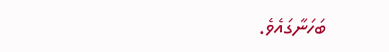ބަހަނާގައެވެ.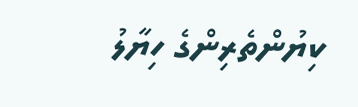ކިޔުންތެރިންގެ ހިޔާލު